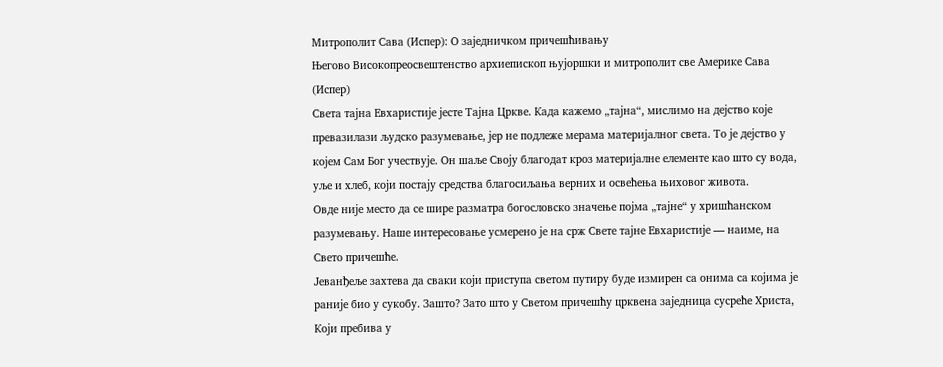Митрополит Сава (Испер): О заједничком причешћивању
Његово Високопреосвештенство архиепископ њујоршки и митрополит све Америке Сава (Испер)
Света тајна Евхаристије јесте Тајна Цркве. Када кажемо „тајна“, мислимо на дејство које превазилази људско разумевање, јер не подлеже мерама материјалног света. То је дејство у којем Сам Бог учествује. Он шаље Своју благодат кроз материјалне елементе као што су вода, уље и хлеб, који постају средства благосиљања верних и освећења њиховог живота.
Овде није место да се шире разматра богословско значење појма „тајне“ у хришћанском разумевању. Наше интересовање усмерено је на срж Свете тајне Евхаристије — наиме, на Свето причешће.
Јеванђеље захтева да сваки који приступа светом путиру буде измирен са онима са којима је раније био у сукобу. Зашто? Зато што у Светом причешћу црквена заједница сусреће Христа, Који пребива у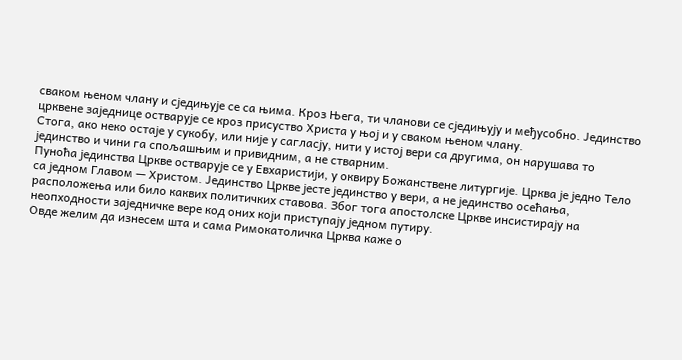сваком њеном члану и сједињује се са њима. Кроз Њега, ти чланови се сједињују и међусобно. Јединство црквене заједнице остварује се кроз присуство Христа у њој и у сваком њеном члану.
Стога, ако неко остаје у сукобу, или није у сагласју, нити у истој вери са другима, он нарушава то јединство и чини га спољашњим и привидним, а не стварним.
Пуноћа јединства Цркве остварује се у Евхаристији, у оквиру Божанствене литургије. Црква је једно Тело са једном Главом — Христом. Јединство Цркве јесте јединство у вери, а не јединство осећања, расположења или било каквих политичких ставова. Због тога апостолске Цркве инсистирају на неопходности заједничке вере код оних који приступају једном путиру.
Овде желим да изнесем шта и сама Римокатоличка Црква каже о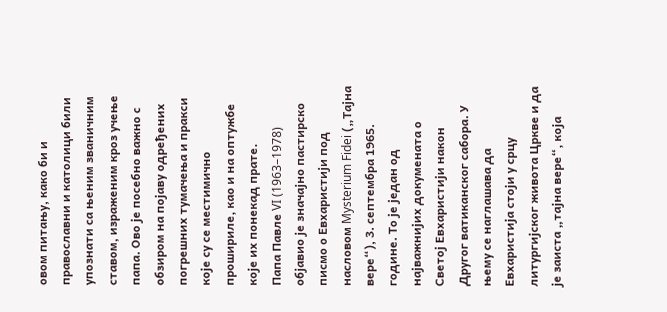овом питању, како би и православни и католици били упознати са њеним званичним ставом, израженим кроз учење папа. Ово је посебно важно с обзиром на појаву одређених погрешних тумачења и пракси које су се местимично прошириле, као и на оптужбе које их понекад прате.
Папа Павле VI (1963–1978) објавио је значајно пастирско писмо о Евхаристији под насловом Mysterium Fidei („Тајна вере“), 3. септембра 1965. године. То је један од најважнијих докумената о Светој Евхаристији након Другог ватиканског сабора. У њему се наглашава да Евхаристија стоји у срцу литургијског живота Цркве и да је заиста „тајна вере“, која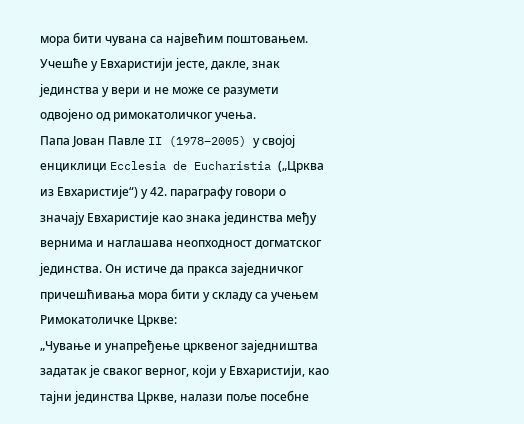мора бити чувана са највећим поштовањем. Учешће у Евхаристији јесте, дакле, знак јединства у вери и не може се разумети одвојено од римокатоличког учења.
Папа Јован Павле II (1978–2005) у својој енциклици Ecclesia de Eucharistia („Црква из Евхаристије“) у 42. параграфу говори о значају Евхаристије као знака јединства међу вернима и наглашава неопходност догматског јединства. Он истиче да пракса заједничког причешћивања мора бити у складу са учењем Римокатоличке Цркве:
„Чување и унапређење црквеног заједништва задатак је сваког верног, који у Евхаристији, као тајни јединства Цркве, налази поље посебне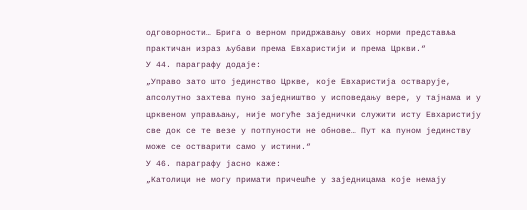одговорности… Брига о верном придржавању ових норми представља практичан израз љубави према Евхаристији и према Цркви.“
У 44. параграфу додаје:
„Управо зато што јединство Цркве, које Евхаристија остварује, апсолутно захтева пуно заједништво у исповедању вере, у тајнама и у црквеном управљању, није могуће заједнички служити исту Евхаристију све док се те везе у потпуности не обнове… Пут ка пуном јединству може се остварити само у истини.“
У 46. параграфу јасно каже:
„Католици не могу примати причешће у заједницама које немају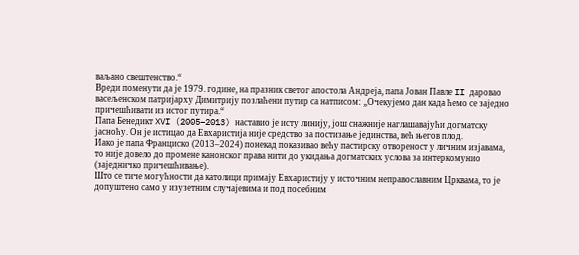ваљано свештенство.“
Вреди поменути да је 1979. године, на празник светог апостола Андреја, папа Јован Павле II даровао васељенском патријарху Димитрију позлаћени путир са натписом: „Очекујемо дан када ћемо се заједно причешћивати из истог путира.“
Папа Бенедикт XVI (2005–2013) наставио је исту линију, још снажније наглашавајући догматску јасноћу. Он је истицао да Евхаристија није средство за постизање јединства, већ његов плод.
Иако је папа Франциско (2013–2024) понекад показивао већу пастирску отвореност у личним изјавама, то није довело до промене канонског права нити до укидања догматских услова за интеркомунио (заједничко причешћивање).
Што се тиче могућности да католици примају Евхаристију у источним неправославним Црквама, то је допуштено само у изузетним случајевима и под посебним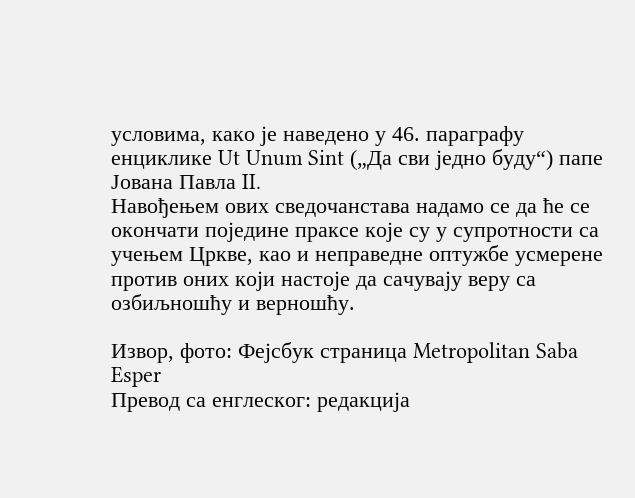условима, како је наведено у 46. параграфу енциклике Ut Unum Sint („Да сви једно буду“) папе Јована Павла II.
Навођењем ових сведочанстава надамо се да ће се окончати поједине праксе које су у супротности са учењем Цркве, као и неправедне оптужбе усмерене против оних који настоје да сачувају веру са озбиљношћу и верношћу.

Извор, фото: Фејсбук страница Metropolitan Saba Esper
Превод са енглеског: редакција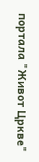портала "Живот Цркве"